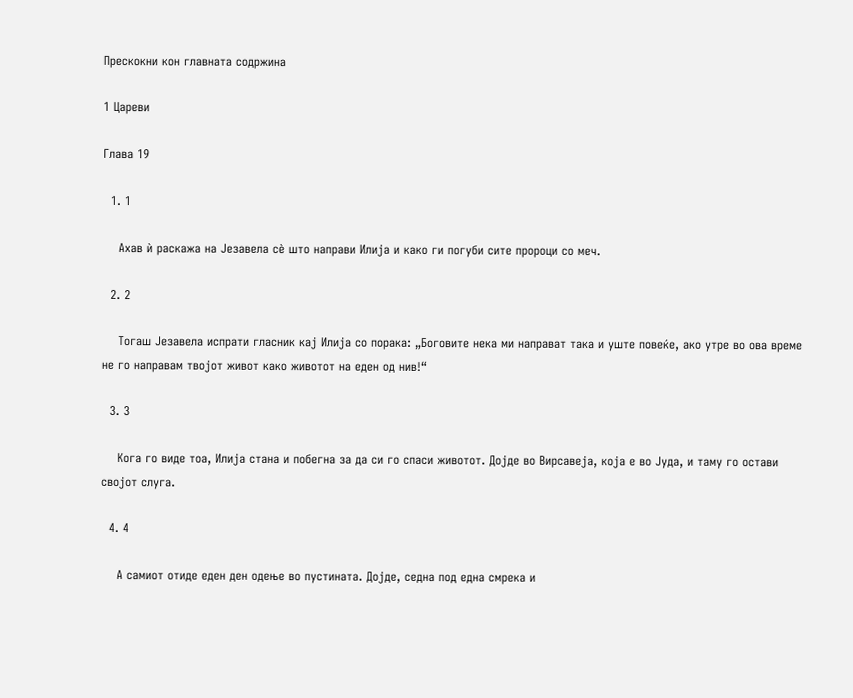Прескокни кон главната содржина

1 Цареви

Глава 19

  1. 1

    Ахав ѝ раскажа на Језавела сѐ што направи Илија и како ги погуби сите пророци со меч.

  2. 2

    Тогаш Језавела испрати гласник кај Илија со порака: „Боговите нека ми направат така и уште повеќе, ако утре во ова време не го направам твојот живот како животот на еден од нив!“

  3. 3

    Кога го виде тоа, Илија стана и побегна за да си го спаси животот. Дојде во Вирсавеја, која е во Јуда, и таму го остави својот слуга.

  4. 4

    А самиот отиде еден ден одење во пустината. Дојде, седна под една смрека и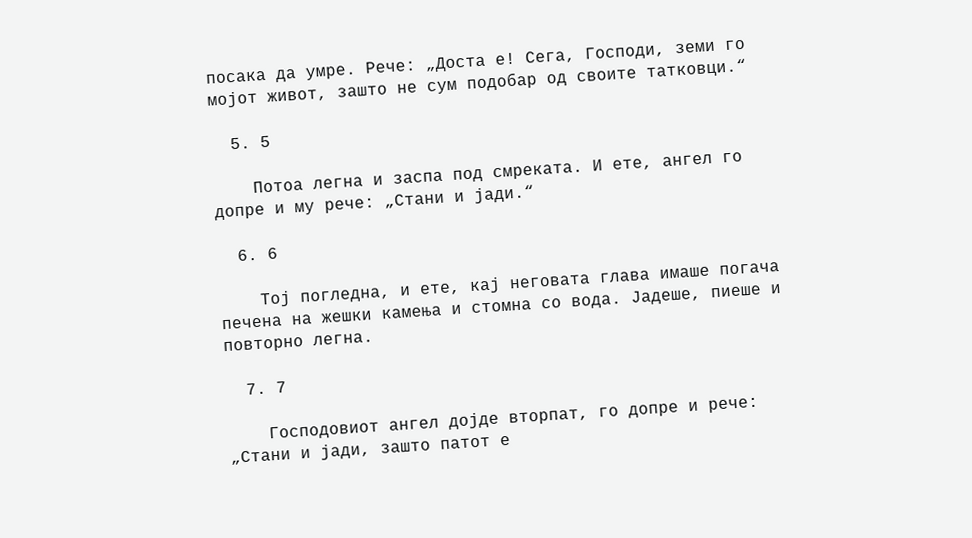посака да умре. Рече: „Доста е! Сега, Господи, земи го мојот живот, зашто не сум подобар од своите татковци.“

  5. 5

    Потоа легна и заспа под смреката. И ете, ангел го допре и му рече: „Стани и јади.“

  6. 6

    Тој погледна, и ете, кај неговата глава имаше погача печена на жешки камења и стомна со вода. Јадеше, пиеше и повторно легна.

  7. 7

    Господовиот ангел дојде вторпат, го допре и рече: „Стани и јади, зашто патот е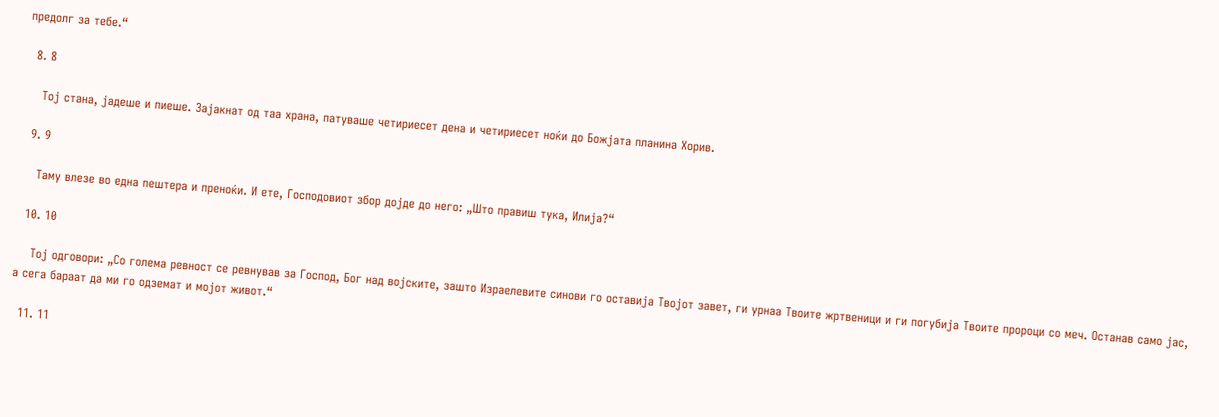предолг за тебе.“

  8. 8

    Тој стана, јадеше и пиеше. Зајакнат од таа храна, патуваше четириесет дена и четириесет ноќи до Божјата планина Хорив.

  9. 9

    Таму влезе во една пештера и преноќи. И ете, Господовиот збор дојде до него: „Што правиш тука, Илија?“

  10. 10

    Тој одговори: „Со голема ревност се ревнував за Господ, Бог над војските, зашто Израелевите синови го оставија Твојот завет, ги урнаа Твоите жртвеници и ги погубија Твоите пророци со меч. Останав само јас, а сега бараат да ми го одземат и мојот живот.“

  11. 11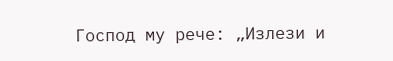Господ му рече: „Излези и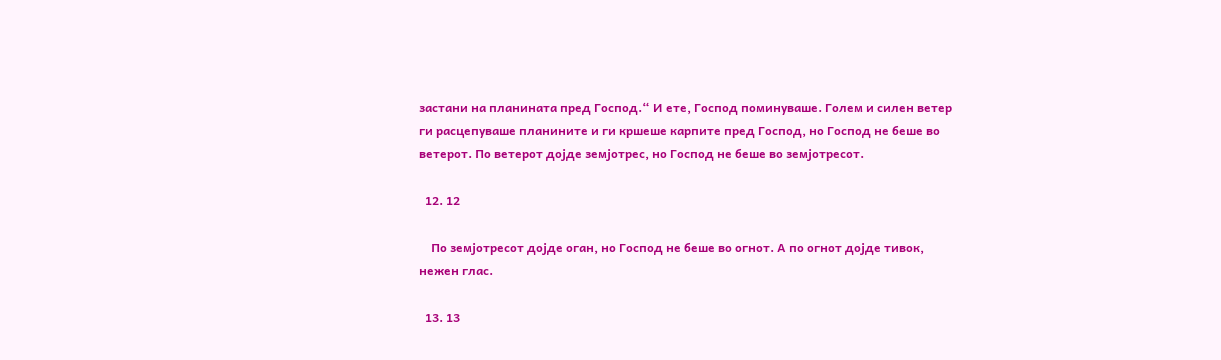застани на планината пред Господ.“ И ете, Господ поминуваше. Голем и силен ветер ги расцепуваше планините и ги кршеше карпите пред Господ, но Господ не беше во ветерот. По ветерот дојде земјотрес, но Господ не беше во земјотресот.

  12. 12

    По земјотресот дојде оган, но Господ не беше во огнот. А по огнот дојде тивок, нежен глас.

  13. 13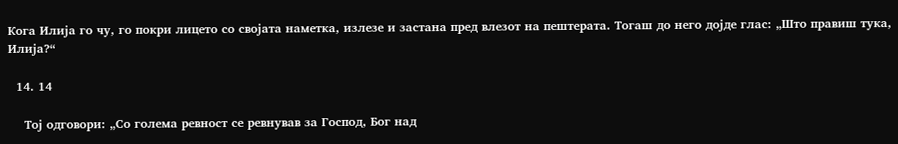Кога Илија го чу, го покри лицето со својата наметка, излезе и застана пред влезот на пештерата. Тогаш до него дојде глас: „Што правиш тука, Илија?“

  14. 14

    Тој одговори: „Со голема ревност се ревнував за Господ, Бог над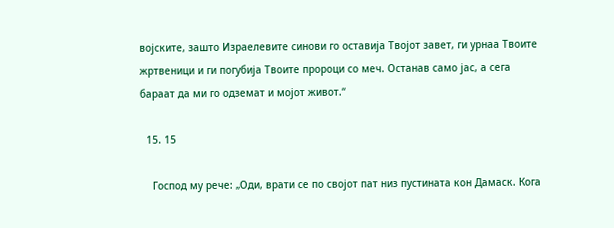војските, зашто Израелевите синови го оставија Твојот завет, ги урнаа Твоите жртвеници и ги погубија Твоите пророци со меч. Останав само јас, а сега бараат да ми го одземат и мојот живот.“

  15. 15

    Господ му рече: „Оди, врати се по својот пат низ пустината кон Дамаск. Кога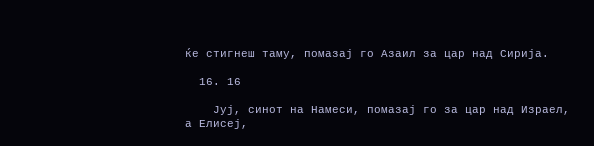ќе стигнеш таму, помазај го Азаил за цар над Сирија.

  16. 16

    Јуј, синот на Намеси, помазај го за цар над Израел, а Елисеј,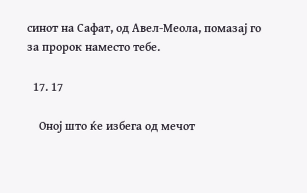синот на Сафат, од Авел-Меола, помазај го за пророк наместо тебе.

  17. 17

    Оној што ќе избега од мечот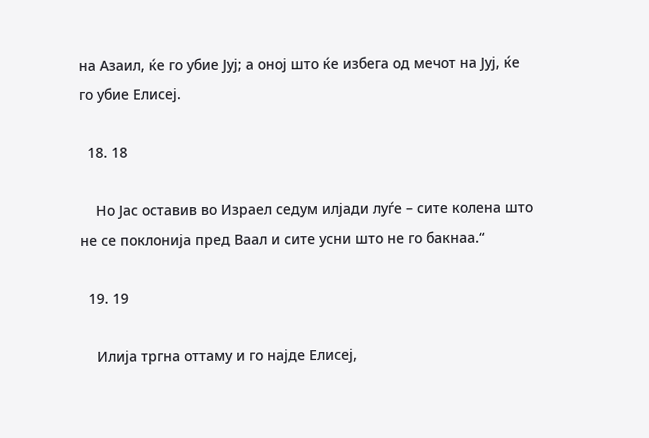на Азаил, ќе го убие Јуј; а оној што ќе избега од мечот на Јуј, ќе го убие Елисеј.

  18. 18

    Но Јас оставив во Израел седум илјади луѓе – сите колена што не се поклонија пред Ваал и сите усни што не го бакнаа.“

  19. 19

    Илија тргна оттаму и го најде Елисеј,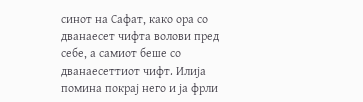синот на Сафат, како ора со дванаесет чифта волови пред себе, а самиот беше со дванаесеттиот чифт. Илија помина покрај него и ја фрли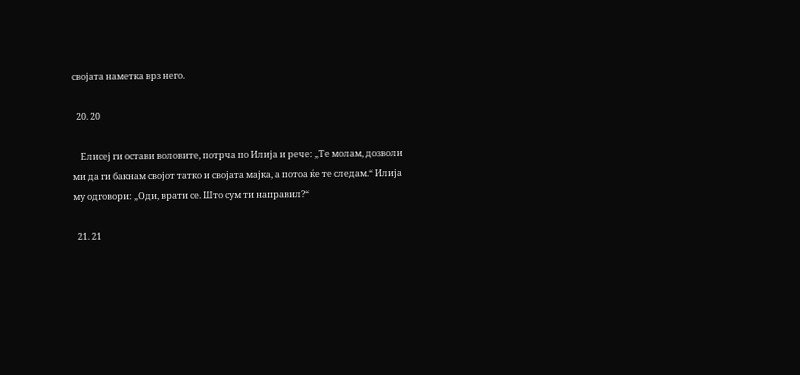својата наметка врз него.

  20. 20

    Елисеј ги остави воловите, потрча по Илија и рече: „Те молам, дозволи ми да ги бакнам својот татко и својата мајка, а потоа ќе те следам.“ Илија му одговори: „Оди, врати се. Што сум ти направил?“

  21. 21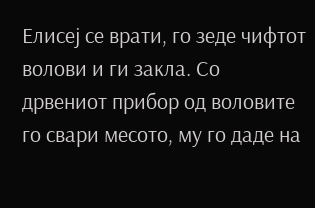Елисеј се врати, го зеде чифтот волови и ги закла. Со дрвениот прибор од воловите го свари месото, му го даде на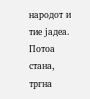народот и тие јадеа. Потоа стана, тргна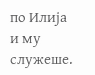по Илија и му служеше.